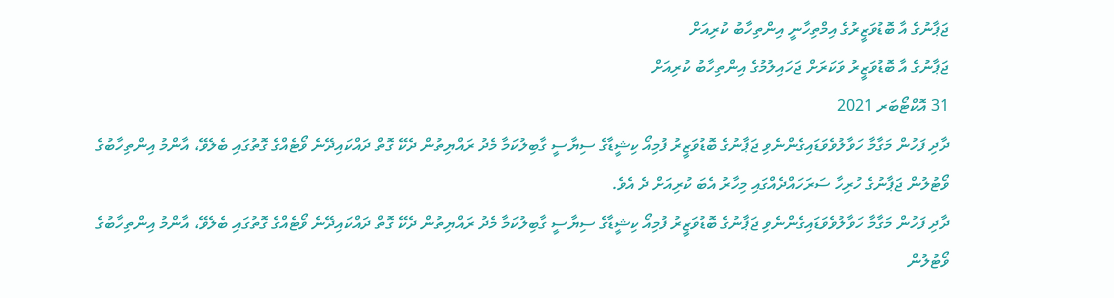ޖަޕާނުގެ އާ ބޮޑުވަޒީރުގެ އިމްތިހާނީ އިންތިހާބު ކުރިއަށް
ޖަޕާނުގެ އާ ބޮޑުވަޒީރު ވަކަރަށް ޖަހައިލުމުގެ އިންތިހާބު ކުރިއަށް
31 އޮކްޓޯބަރ 2021
ދާދި ފަހުން މަގާމާ ހަވާލުވެވަޑައިގެންނެވި ޖަޕާނުގެ ބޮޑުވަޒީރު ފުމިއޯ ކިޝީޑާގެ ސިޔާސީ ގާބިލުކަމާ މެދު ރައްޔިތުން ދެކޭ ގޮތް ދައްކައިދޭނެ ވޯޓެއްގެ ގޮތުގައި ބެލެވޭ، އާންމު އިންތިހާބުގެ ވޯޓުލުން ޖަޕާނުގެ ހުރިހާ ސަރަހައްދެއްގައި މިހާރު އެބަ ކުރިއަށް ދެ އެވެ.
ދާދި ފަހުން މަގާމާ ހަވާލުވެވަޑައިގެންނެވި ޖަޕާނުގެ ބޮޑުވަޒީރު ފުމިއޯ ކިޝީޑާގެ ސިޔާސީ ގާބިލުކަމާ މެދު ރައްޔިތުން ދެކޭ ގޮތް ދައްކައިދޭނެ ވޯޓެއްގެ ގޮތުގައި ބެލެވޭ، އާންމު އިންތިހާބުގެ ވޯޓުލުން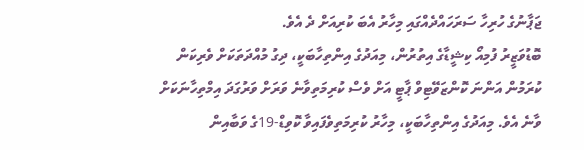ޖަޕާނުގެ ހުރިހާ ސަރަހައްދެއްގައި މިހާރު އެބަ ކުރިއަށް ދެ އެވެ.
ބޮޑުވަޒީރު ފުމިއޯ ކިޝީޑާގެ އިތުރުން، މިއަދުގެ އިންތިހާބަކީ، ދިގު މުއްދަތަކަށް ވެރިކަން ކުރަމުން އަންނަ ކޮންޒަވޭޓިވް ޕާޓީ އަށް ވެސް ކުރިމަތިވާނެ ވަރަށް ވަރުގަދަ އިމްތިހާނަކަށް ވާނެ އެވެ. މިއަދުގެ އިންތިހާބަކީ، މިހާރު ކުރިމަތިވެފައިވާ ކޮވިޑް-19ގެ ވަބާއިން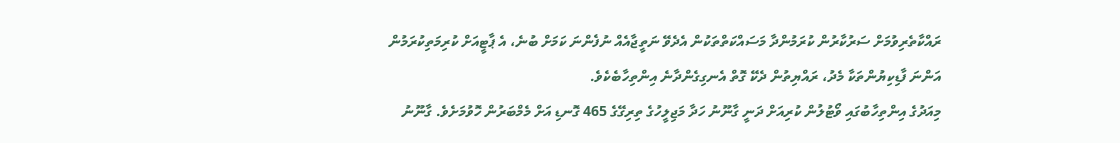ރައްކާތެރިވުމަށް ސަރުކާރުން ކުރަމުންދާ މަސައްކަތްތަކުން އެދެވޭ ނަތީޖާއެއް ނުފެންނަ ކަމަށް ބުނެ، އެ ޕާޓީއަށް ކުރިމަތިކުރަމުން އަންނަ ފާޑިކިޔުންތަކާ މެދު، ރައްޔިތުން ދެކޭ ގޮތް އެނގިގެންދާނެ އިންތިހާބެކެވެ.
މިއަދުގެ އިންތިހާބުގައި ވޯޓުލުން ކުރިއަށް ދަނީ ގާނޫނު ހަދާ މަޖިލީހުގެ ތިރިގޭގެ 465 ގޮނޑި އަށް މެމްބަރުން ހޮވުމަށެވެ. ގާނޫނު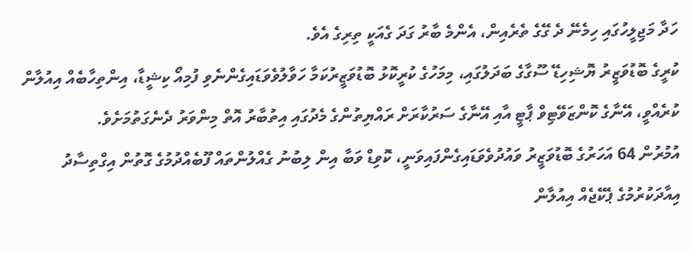ހަދާ މަޖިލީހުގައި ހިމެނޭ ދެ ގޭގެ ތެރެއިން، އެންމެ ބާރު ގަދަ ގެއަކީ ތިރިގެ އެވެ.
ކުރީގެ ބޮޑުވަޒީރު ޔޮޝިހިޑޭ ސޫގާގެ ބަދަލުގައި، މިމަހުގެ ކުރީކޮޅު ބޮޑުވަޒީރުކަމާ ހަވާލުވެވަޑައިގެންނެވި ފުމިއޯ ކިޝީޑާ، އިންތިހާބެއް އިއުލާން ކުރެއްވީ، އޭނާގެ ކޮންޒަވޭޓިވް ޕާޓީ އާއި އޭނާގެ ސަރުކާރަށް ރައްޔިތުންގެ މެދުގައި އިތުބާރު އޮތް މިންވަރު ދެނެގަތުމަށެވެ.
އުމުރުން 64 އަހަރުގެ ބޮޑުވަޒީރު ވައުދުވެވަޑައިގެންފައިވަނީ، ކޮވިޑް ވަބާ އިން ލިބުނު ގެއްލުންތައް ފޫބެއްދުމުގެ ގޮތުން އިގްތިސާދު އިއާދަކުރުމުގެ ޕެކޭޖެއް އިއުލާން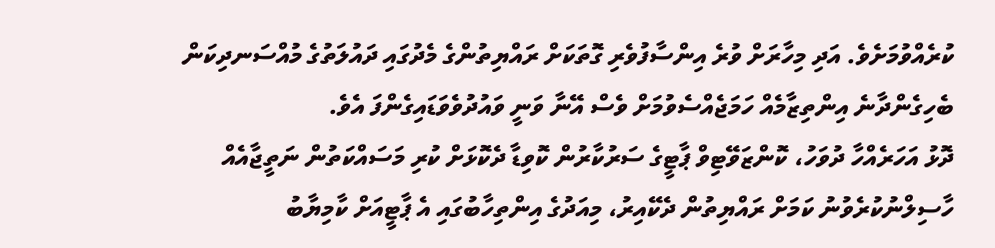ކުރެއްވުމަށެވެ. އަދި މިހާރަށް ވުރެ އިންސާފުވެރި ގޮތަކަށް ރައްޔިތުންގެ މެދުގައި ދައުލަތުގެ މުއްސަނދިކަން ބެހިގެންދާނެ އިންތިޒާމެއް ހަމަޖެއްސެވުމަށް ވެސް އޭނާ ވަނީ ވައުދުވެވަޑައިގެންފަ އެވެ.
ދޮޅު އަހަރެއްހާ ދުވަހު، ކޮންޒަވޭޓިވް ޕާޓީގެ ސަރުކާރުން ކޮވިޑާ ދެކޮޅަށް ކުރި މަސައްކަތުން ނަތީޖާއެއް ހާސިލްނުކުރެވުނު ކަމަށް ރައްޔިތުން ދެކޭއިރު، މިއަދުގެ އިންތިހާބުގައި އެ ޕާޓީއަށް ކާމިޔާބު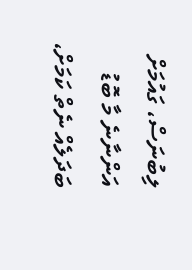ލިބުނަސް، ގައުމަށް އަންނާނެ މާ ބޮޑު ބަދަލެއް ނެތް ކަމަށް،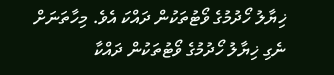ޚިޔާލު ހޯދުމުގެ ވޯޓުތަކުން ދައްކަ އެވެ. މިހާތަނަށް ނެގި ޚިޔާލު ހޯދުމުގެ ވޯޓުތަކުން ދައްކާ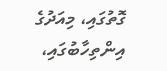ގޮތުގައި، މިއަދުގެ އިންތިހާބުގައި،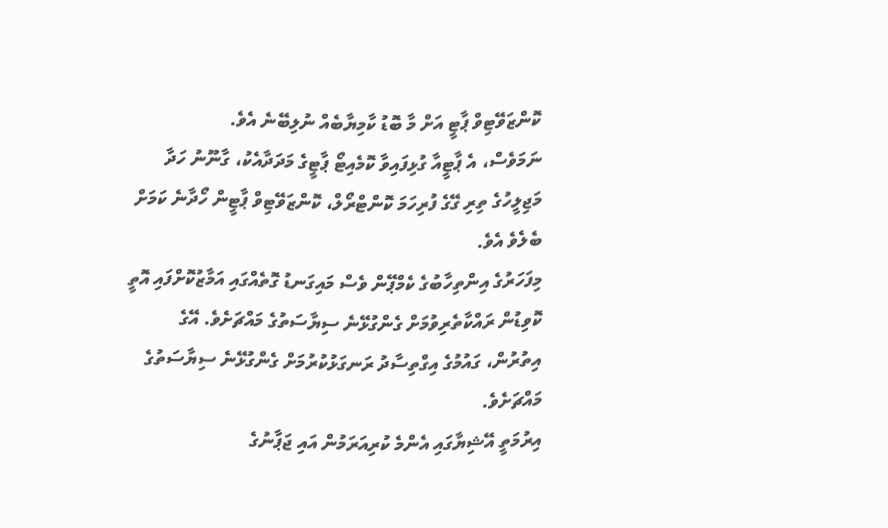ކޮންޒަވޭޓިވް ޕާޓީ އަށް މާ ބޮޑު ކާމިޔާބެއް ނުލިބޭނެ އެވެ.
ނަމަވެސް، އެ ޕާޓީއާ ގުޅިފައިވާ ކޮމެއިޓޯ ޕާޓީގެ މަދަދާއެކު، ގާނޫނު ހަދާ މަޖިލީހުގެ ތިރި ގޭގެ ފުރިހަމަ ކޮންޓްރޯލް، ކޮންޒަވޭޓިވް ޕާޓީން ހޯދާނެ ކަމަށް ބެލެވެ އެވެ.
މިފަހަރުގެ އިންތިހާބުގެ ކެމްޕޭން ވެސް މައިގަނޑު ގޮތެއްގައި އަމާޒުކޮށްފައި އޮތީ ކޮވިޑުން ރައްކާތެރިވުމަށް ގެންގުޅޭނެ ސިޔާސަތުގެ މައްޗަށެވެ. އޭގެ އިތުރުން، ގައުމުގެ އިގްތިސާދު ރަނގަޅުކުރުމަށް ގެންގުޅޭނެ ސިޔާސަތުގެ މައްޗަށެވެ.
އިރުމަތީ އޭޝިޔާގައި އެންމެ ކުރިއަރަމުން އައި ޖަޕާނުގެ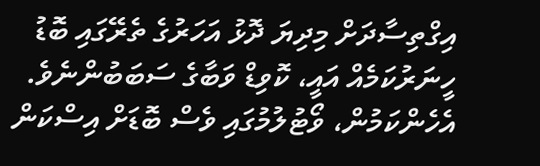އިގްތިސާދަށް މިދިޔަ ދޮޅު އަހަރުގެ ތެރޭގައި ބޮޑު ހީނަރުކަމެއް އައީ، ކޮވިޑް ވަބާގެ ސަބަބުންނެވެ. އެހެންކަމުން، ވޯޓުލުމުގައި ވެސް ބޮޑަށް އިސްކަން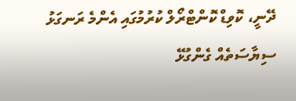ދޭނީ، ކޮވިޑް ކޮންޓްރޯލް ކުރުމުގައި އެންމެ ރަނގަޅު ސިޔާސަތެއް ގެންގުޅޭ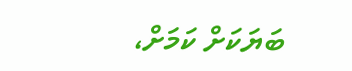ބަޔަކަށް ކަމަށް،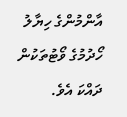އާންމުންގެ ހިޔާލު ހޯދުމުގެ ވޯޓުތަކުން ދައްކަ އެވެ.